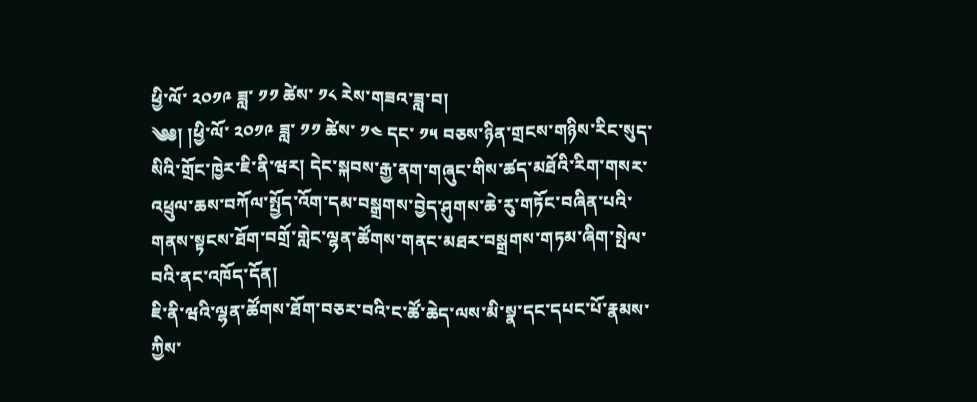ཕྱི་ལོ་ ༢༠༡༩ ཟླ་ ༡༡ ཚེས་ ༡༨ རེས་གཟའ་ཟླ་བ།
༄༅། །ཕྱི་ལོ་ ༢༠༡༩ ཟླ་ ༡༡ ཚེས་ ༡༤ དང་ ༡༥ བཅས་ཉིན་གྲངས་གཉིས་རིང་སུད་སིའི་གྲོང་ཁྱེར་ཇི་ནི་ཝར། དེང་སྐབས་རྒྱ་ནག་གཞུང་གིས་ཚད་མཐོའི་རིག་གསར་འཕྲུལ་ཆས་བཀོལ་སྤྱོད་འོག་དམ་བསྒྲགས་བྱེད་ཤུགས་ཆེ་རུ་གཏོང་བཞིན་པའི་གནས་སྟངས་ཐོག་བགྲོ་གླེང་ལྷན་ཚོགས་གནང་མཐར་བསྒྲགས་གཏམ་ཞིག་སྤེལ་བའི་ནང་འཁོད་དོན།
ཇི་ནི་ཝའི་ལྷན་ཚོགས་ཐོག་བཅར་བའི་ང་ཚོ་ཆེད་ལས་མི་སྣ་དང་དཔང་པོ་རྣམས་ཀྱིས་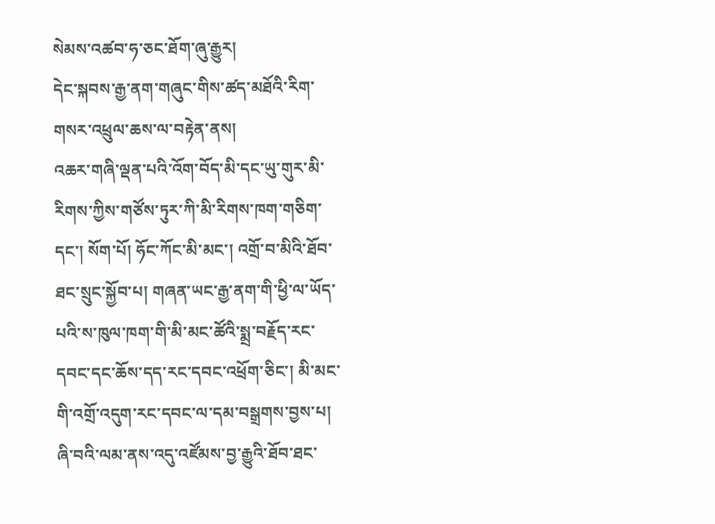སེམས་འཚབ་ཧ་ཅང་ཐོག་ཞུ་རྒྱུར།
དེང་སྐབས་རྒྱ་ནག་གཞུང་གིས་ཚད་མཐོའི་རིག་གསར་འཕྲུལ་ཆས་ལ་བརྟེན་ནས།
འཆར་གཞི་ལྡན་པའི་འོག་བོད་མི་དང་ཡུ་གུར་མི་རིགས་ཀྱིས་གཙོས་ཏུར་ཀི་མི་རིགས་ཁག་གཅིག་དང་། སོག་པོ། ཧོང་ཀོང་མི་མང་། འགྲོ་བ་མིའི་ཐོབ་ཐང་སྲུང་སྐྱོབ་པ། གཞན་ཡང་རྒྱ་ནག་གི་ཕྱི་ལ་ཡོད་པའི་ས་ཁུལ་ཁག་གི་མི་མང་ཚོའི་སྨྲ་བརྗོད་རང་དབང་དང་ཆོས་དད་རང་དབང་འཕྲོག་ཅིང་། མི་མང་གི་འགྲོ་འདུག་རང་དབང་ལ་དམ་བསྒྲགས་བྱས་པ། ཞི་བའི་ལམ་ནས་འདུ་འཛོམས་བྱ་རྒྱུའི་ཐོབ་ཐང་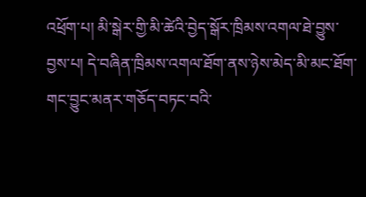འཕྲོག་པ། མི་སྒེར་གྱི་མི་ཚེའི་བྱེད་སྒོར་ཁྲིམས་འགལ་ཐེ་བྱུས་བྱས་པ། དེ་བཞིན་ཁྲིམས་འགལ་ཐོག་ནས་ཉེས་མེད་མི་མང་ཐོག་གང་བྱུང་མནར་གཅོད་བཏང་བའི་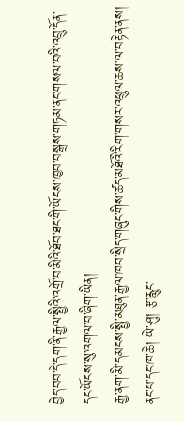བྱེད་བབ་དེ་དག་ནི་རྒྱལ་སྤྱིའི་འགྲོ་བ་མིའི་ཐོབ་ཐང་གི་ཡོངས་ཁྱབ་བསྒྲས་གཏམ་ནང་གསལ་བའི་འབྲུ་དོན་དང་ཡོངས་སུ་འགལ་བ་ཞིག་ཡིན།
རྒྱ་ནག་མི་དམངས་སྤྱི་མཐུན་རྒྱལ་ཁབ་སྲིད་གཞུང་གིས་ཚད་མཐོའི་རིག་གསར་འཕྲུལ་ཆས་ལ་བརྟེན་ནས།
ནང་པ་དང་ཁ་ཆེ། ཡེ་ཤུ། རྩ་རླུང་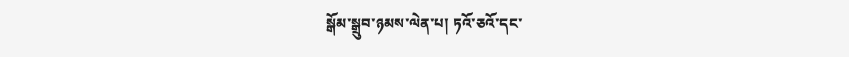སྒོམ་སྒྲུབ་ཉམས་ལེན་པ། ཏའོ་ཅའོ་དང་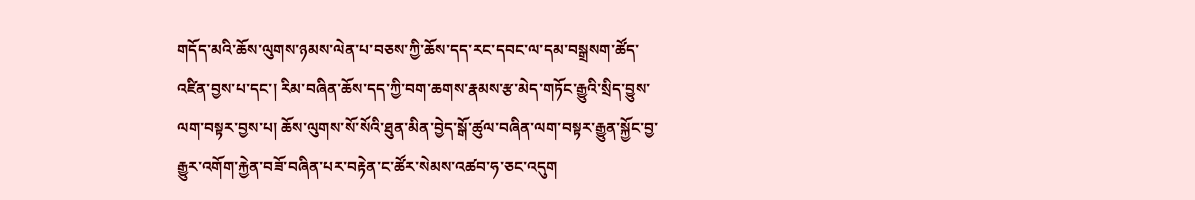གདོད་མའི་ཆོས་ལུགས་ཉམས་ལེན་པ་བཅས་ཀྱི་ཆོས་དད་རང་དབང་ལ་དམ་བསྒྲསག་ཚོད་འཛིན་བྱས་པ་དང་། རིམ་བཞིན་ཆོས་དད་ཀྱི་བག་ཆགས་རྣམས་རྩ་མེད་གཏོང་རྒྱུའི་སྲིད་བྱུས་ལག་བསྟར་བྱས་པ། ཆོས་ལུགས་སོ་སོའི་ཐུན་མིན་བྱེད་སྒོ་ཚུལ་བཞིན་ལག་བསྟར་རྒྱུན་སྐྱོང་བྱ་རྒྱུར་འགོག་རྐྱེན་བཟོ་བཞིན་པར་བརྟེན་ང་ཚོར་སེམས་འཚབ་ཧ་ཅང་འདུག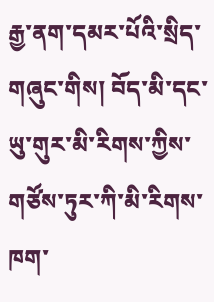རྒྱ་ནག་དམར་པོའི་སྲིད་གཞུང་གིས། བོད་མི་དང་ཡུ་གུར་མི་རིགས་ཀྱིས་གཙོས་ཏུར་ཀི་མི་རིགས་ཁག་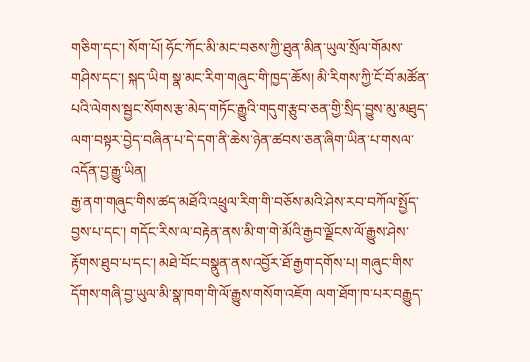གཅིག་དང་། སོག་པོ། ཧོང་ཀོང་མི་མང་བཅས་ཀྱི་ཐུན་མིན་ཡུལ་སྲོལ་གོམས་གཤིས་དང་། སྐད་ཡིག སྣ་མང་རིག་གཞུང་གི་ཁྱད་ཆོས། མི་རིགས་ཀྱི་ངོ་བོ་མཚོན་པའི་ལེགས་སྦྱང་སོགས་རྩ་མེད་གཏོང་རྒྱུའི་གདུག་རྩུབ་ཅན་གྱི་སྲིད་བྱུས་མུ་མཐུད་ལག་བསྟར་བྱེད་བཞིན་པ་དེ་དག་ནི་ཆེས་ཉེན་ཚབས་ཅན་ཞིག་ཡིན་པ་གསལ་འདོན་བྱ་རྒྱུ་ཡིན།
རྒྱ་ནག་གཞུང་གིས་ཚད་མཐོའི་འཕྲུལ་རིག་གི་བཅོས་མའི་ཤེས་རབ་བཀོལ་སྤྱོད་བྱས་པ་དང་། གདོང་རིས་ལ་བརྟེན་ནས་མི་ག་གེ་མོའི་རྒྱབ་ལྗོངས་ལོ་རྒྱུས་ཤེས་རྟོགས་ཐུབ་པ་དང་། མཐེ་བོང་བསྣུན་ནས་འབྱོར་ཐོ་རྒྱག་དགོས་པ། གཞུང་གིས་དོགས་གཞི་བྱ་ཡུལ་མི་སྣ་ཁག་གི་ལོ་རྒྱུས་གསོག་འཇོག ལག་ཐོག་ཁ་པར་བརྒྱུད་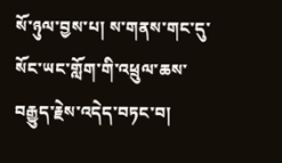སོ་ཉུལ་བྱས་པ། ས་གནས་གང་དུ་སོང་ཡང་གློག་གི་འཕྲུལ་ཆས་བརྒྱུད་རྗེས་འདེད་བཏང་བ།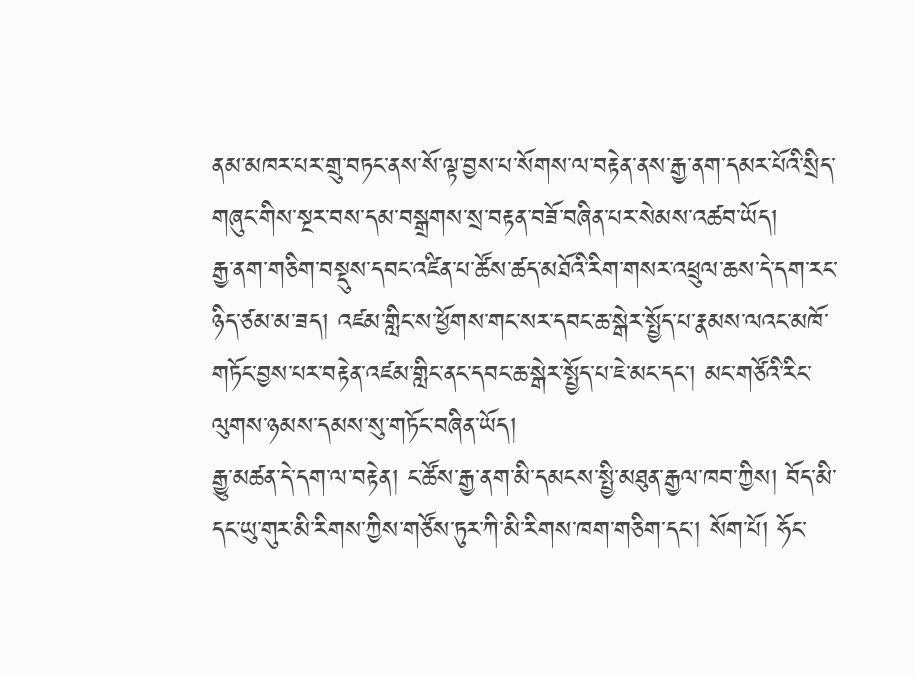ནམ་མཁར་པར་གྲུ་བཏང་ནས་སོ་ལྟ་བྱས་པ་སོགས་ལ་བརྟེན་ནས་རྒྱ་ནག་དམར་པོའི་སྲིད་གཞུང་གིས་སྔར་བས་དམ་བསྒྲགས་སྲ་བརྟན་བཟོ་བཞིན་པར་སེམས་འཚབ་ཡོད།
རྒྱ་ནག་གཅིག་བསྡུས་དབང་འཛིན་པ་ཚོས་ཚད་མཐོའི་རིག་གསར་འཕྲུལ་ཆས་དེ་དག་རང་ཉིད་ཙམ་མ་ཟད། འཛམ་གླིང་ས་ཕྱོགས་གང་སར་དབང་ཆ་སྒེར་སྤྱོད་པ་རྣམས་ལའང་མཁོ་གཏོང་བྱས་པར་བརྟེན་འཛམ་གླིང་ནང་དབང་ཆ་སྒེར་སྤྱོད་པ་ཇེ་མང་དང་། མང་གཙོའི་རིང་ལུགས་ཉམས་དམས་སུ་གཏོང་བཞིན་ཡོད།
རྒྱུ་མཚན་དེ་དག་ལ་བརྟེན། ང་ཚོས་རྒྱ་ནག་མི་དམངས་སྤྱི་མཐུན་རྒྱལ་ཁབ་ཀྱིས། བོད་མི་དང་ཡུ་གུར་མི་རིགས་ཀྱིས་གཙོས་ཏུར་ཀི་མི་རིགས་ཁག་གཅིག་དང་། སོག་པོ། ཧོང་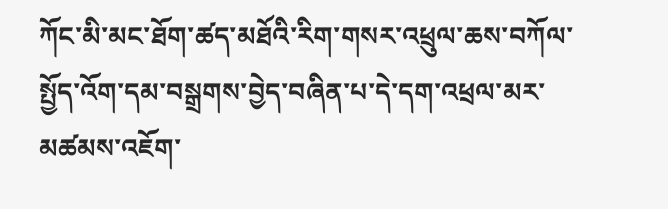ཀོང་མི་མང་ཐོག་ཚད་མཐོའི་རིག་གསར་འཕྲུལ་ཆས་བཀོལ་སྤྱོད་འོག་དམ་བསྒྲགས་བྱེད་བཞིན་པ་དེ་དག་འཕྲལ་མར་མཚམས་འཇོག་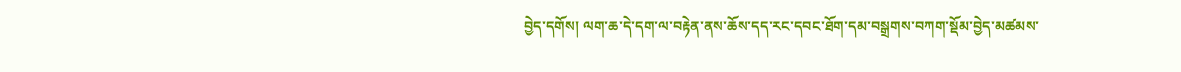བྱེད་དགོས། ལག་ཆ་དེ་དག་ལ་བརྟེན་ནས་ཆོས་དད་རང་དབང་ཐོག་དམ་བསྒྲགས་བཀག་སྡོམ་བྱེད་མཚམས་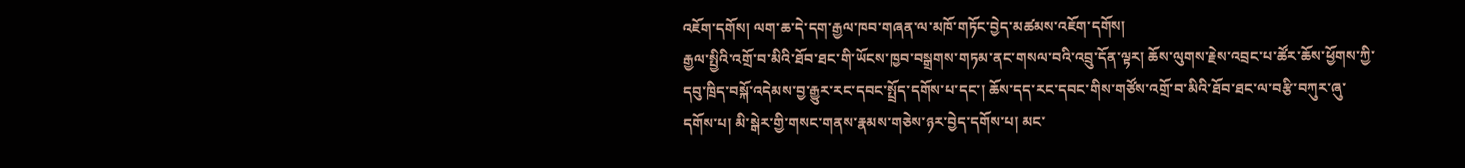འཇོག་དགོས། ལག་ཆ་དེ་དག་རྒྱལ་ཁབ་གཞན་ལ་མཁོ་གཏོང་བྱེད་མཚམས་འཇོག་དགོས།
རྒྱལ་སྤྱིའི་འགྲོ་བ་མིའི་ཐོབ་ཐང་གི་ཡོངས་ཁྱབ་བསྒྲགས་གཏམ་ནང་གསལ་བའི་འབྲུ་དོན་ལྟར། ཆོས་ལུགས་རྗེས་འབྲང་པ་ཚོར་ཆོས་ཕྱོགས་ཀྱི་དབུ་ཁྲིད་བསྐོ་འདེམས་བྱ་རྒྱུར་རང་དབང་སྤྲོད་དགོས་པ་དང་། ཆོས་དད་རང་དབང་གིས་གཙོས་འགྲོ་བ་མིའི་ཐོབ་ཐང་ལ་བརྩི་བཀུར་ཞུ་དགོས་པ། མི་སྒེར་གྱི་གསང་གནས་རྣམས་གཅེས་ཉར་བྱེད་དགོས་པ། མང་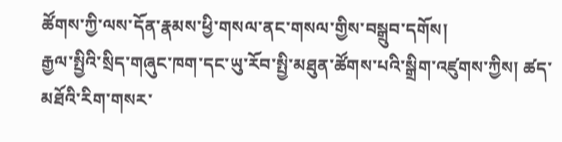ཚོགས་ཀྱི་ལས་དོན་རྣམས་ཕྱི་གསལ་ནང་གསལ་གྱིས་བསྒྲུབ་དགོས།
རྒྱལ་སྤྱིའི་སྲིད་གཞུང་ཁག་དང་ཡུ་རོབ་སྤྱི་མཐུན་ཚོགས་པའི་སྒྲིག་འཛུགས་ཀྱིས། ཚད་མཐོའི་རིག་གསར་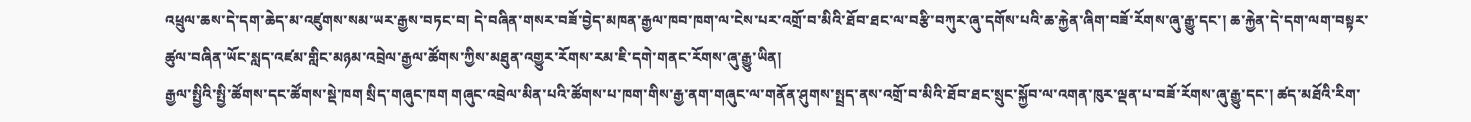འཕྲུལ་ཆས་དེ་དག་ཆེད་མ་འཛུགས་སམ་ཡར་རྒྱས་བཏང་བ། དེ་བཞིན་གསར་བཟོ་བྱེད་མཁན་རྒྱལ་ཁབ་ཁག་ལ་ངེས་པར་འགྲོ་བ་མིའི་ཐོབ་ཐང་ལ་བརྩི་བཀུར་ཞུ་དགོས་པའི་ཆ་རྐྱེན་ཞིག་བཟོ་རོགས་ཞུ་རྒྱུ་དང་། ཆ་རྐྱེན་དེ་དག་ལག་བསྟར་ཚུལ་བཞིན་ཡོང་སླད་འཛམ་གླིང་མཉམ་འབྲེལ་རྒྱལ་ཚོགས་ཀྱིས་མཐུན་འགྱུར་རོགས་རམ་ཇི་དགེ་གནང་རོགས་ཞུ་རྒྱུ་ཡིན།
རྒྱལ་སྤྱིའི་སྤྱི་ཚོགས་དང་ཚོགས་སྡེ་ཁག སྲིད་གཞུང་ཁག གཞུང་འབྲེལ་མིན་པའི་ཚོགས་པ་ཁག་གིས་རྒྱ་ནག་གཞུང་ལ་གནོན་ཤུགས་སྤྲད་ནས་འགྲོ་བ་མིའི་ཐོབ་ཐང་སྲུང་སྐྱོབ་ལ་འགན་ཁུར་ལྡན་པ་བཟོ་རོགས་ཞུ་རྒྱུ་དང་། ཚད་མཐོའི་རིག་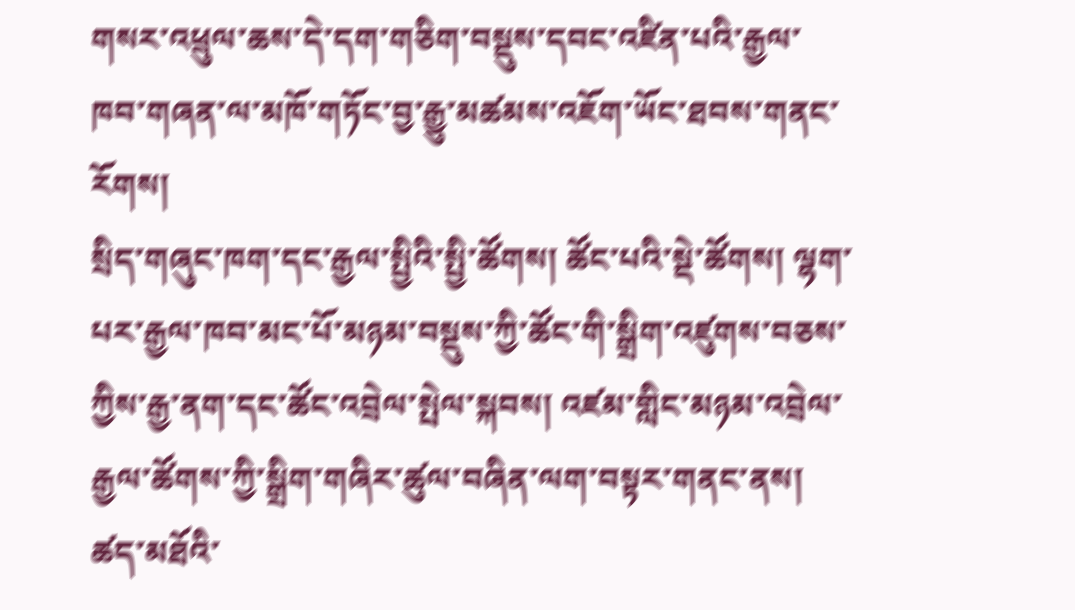གསར་འཕྲུལ་ཆས་དེ་དག་གཅིག་བསྡུས་དབང་འཛིན་པའི་རྒྱལ་ཁབ་གཞན་ལ་མཁོ་གཏོང་བྱ་རྒྱུ་མཚམས་འཇོག་ཡོང་ཐབས་གནང་རོགས།
སྲིད་གཞུང་ཁག་དང་རྒྱལ་སྤྱིའི་སྤྱི་ཚོགས། ཚོང་པའི་སྡེ་ཚོགས། ལྷག་པར་རྒྱལ་ཁབ་མང་པོ་མཉམ་བསྡུས་ཀྱི་ཚོང་གི་སྒྲིག་འཛུགས་བཅས་ཀྱིས་རྒྱ་ནག་དང་ཚོང་འབྲེལ་སྤེལ་སྐབས། འཛམ་གླིང་མཉམ་འབྲེལ་རྒྱལ་ཚོགས་ཀྱི་སྒྲིག་གཞིར་ཚུལ་བཞིན་ལག་བསྟར་གནང་ནས། ཚད་མཐོའི་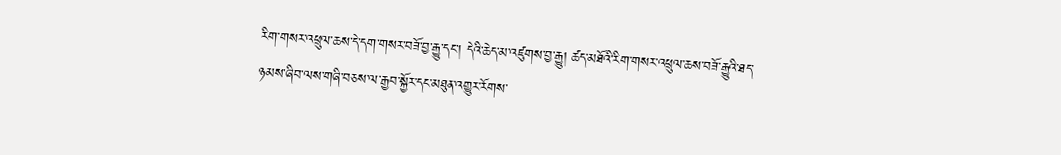རིག་གསར་འཕྲུལ་ཆས་དེ་དག་གསར་བཟོ་བྱ་རྒྱུ་དང་། དེའི་ཆེད་མ་འཛུགས་བྱ་རྒྱུ། ཚད་མཐོའི་རིག་གསར་འཕྲུལ་ཆས་བཟོ་རྒྱུའི་ཐད་ཉམས་ཞིབ་ལས་གཞི་བཅས་ལ་རྒྱབ་སྐྱོར་དང་མཐུན་འགྱུར་རོགས་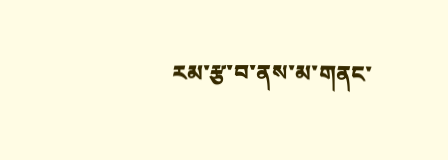རམ་རྩ་བ་ནས་མ་གནང་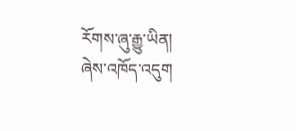རོགས་ཞུ་རྒྱུ་ཡིན། ཞེས་འཁོད་འདུག